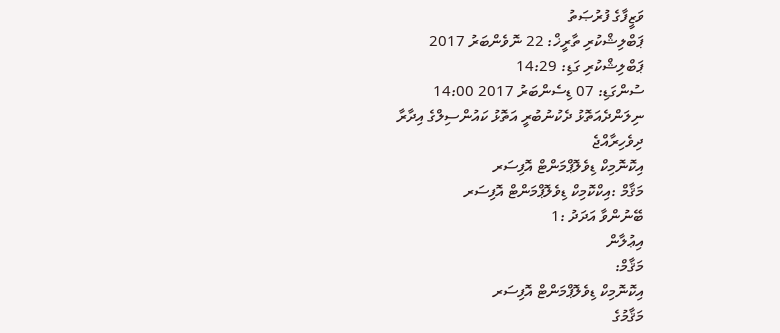ވަޒީފާގެ ފުރުޞަތު
ޕަބްލިޝްކުރި ތާރީޚް: 22 ނޮވެންބަރު 2017
ޕަބްލިޝްކުރި ގަޑި: 14:29
ސުންގަޑި: 07 ޑިސެންބަރު 2017 14:00
ނިލަންދެއަތޮޅު ދެކުނުބުރީ އަތޮޅު ކައުންސިލްގެ އިދާރާ
ދިވެހިރާއްޖެ
އިކޮނޮމިކް ޑިވެލޮޕްމަންޓް އޮފިސަރ
މަޤާމް :އިކްކޮމިކް ޑިވެލޮޕްމަންޓް އޮފިސަރ
ބޭނުންވާ އަދަދު :1
އިޢުލާން
މަޤާމް:
އިކޮނޮމިކް ޑިވެލޮޕްމަންޓް އޮފިސަރ
މަޤާމުގެ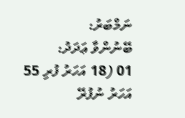ނަމްބަރު:
ބޭނުންވާ ޢަދަދު:
01 (18 އަހަރު ފުރި 55 އަހަރު ނުފުރޭ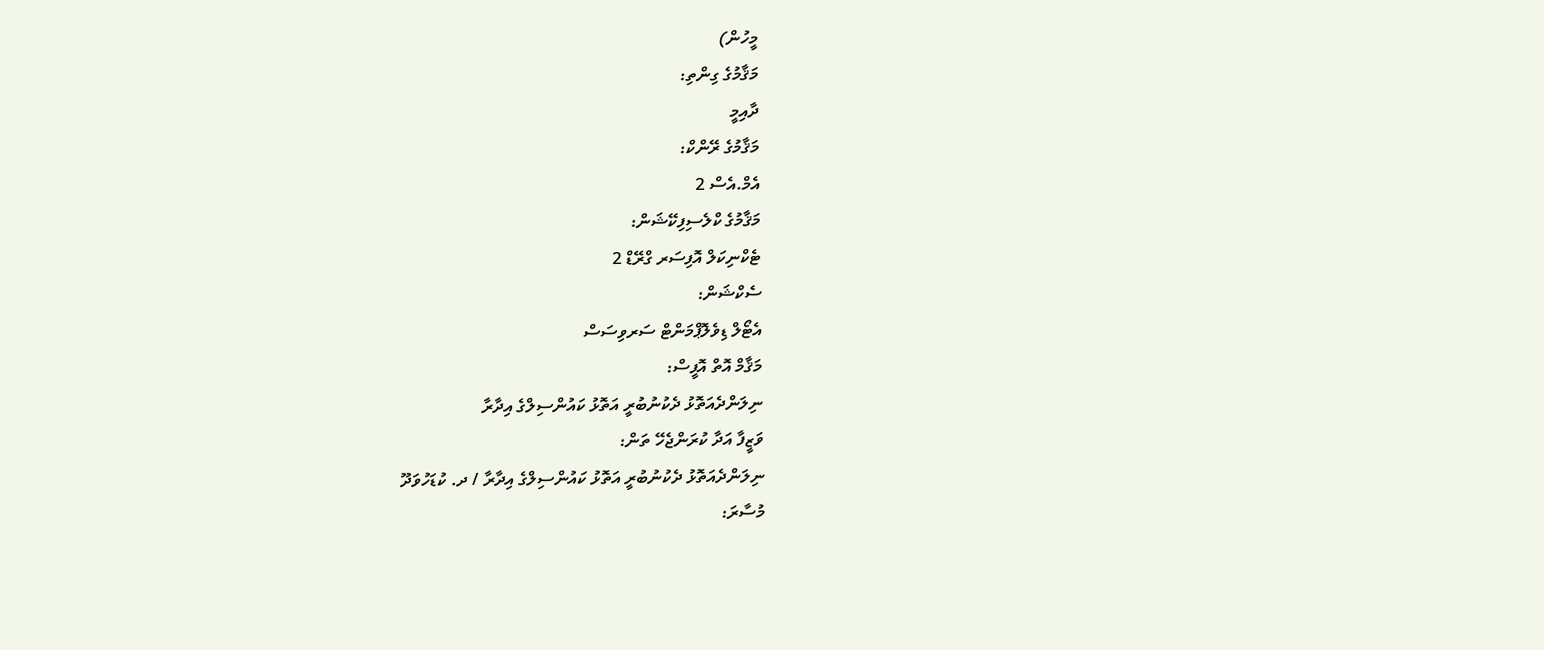މީހުން)
މަޤާމުގެ ގިންތި:
ދާއިމީ
މަޤާމުގެ ރޭންކް:
އެމް.އެސް 2
މަޤާމުގެ ކްލެސިފިކޭޝަން:
ޓެކްނިކަލް އޮފިސަރ ގްރޭޑް 2
ސެކްޝަން:
އެޓޯލް ޑިވެލޮޕްމަންޓް ސަރވިސަސް
މަޤާމް އޮތް އޮފީސް:
ނިލަންދެއަތޮޅު ދެކުނުބުރީ އަތޮޅު ކައުންސިލްގެ އިދާރާ
ވަޒީފާ އަދާ ކުރަންޖެހޭ ތަން:
ނިލަންދެއަތޮޅު ދެކުނުބުރީ އަތޮޅު ކައުންސިލްގެ އިދާރާ / ދ. ކުޑަހުވަދޫ
މުސާރަ: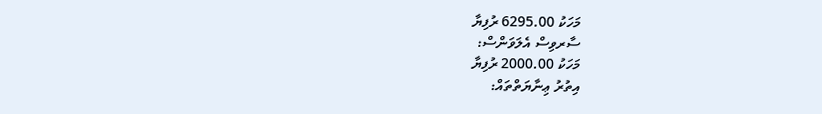މަހަކު 6295.00 ރުފިޔާ
ސާރވިސް އެލަވަންސް:
މަހަކު 2000.00 ރުފިޔާ
އިތުރު ޢިނާޔަތްތައް: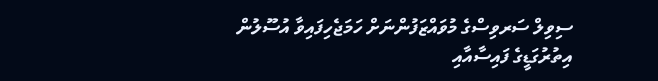ސިވިލް ސަރވިސްގެ މުވައްޒަފުންނަށް ހަމަޖެހިފައިވާ އުސޫލުން އިތުރުގަޑީގެ ފައިސާއާއި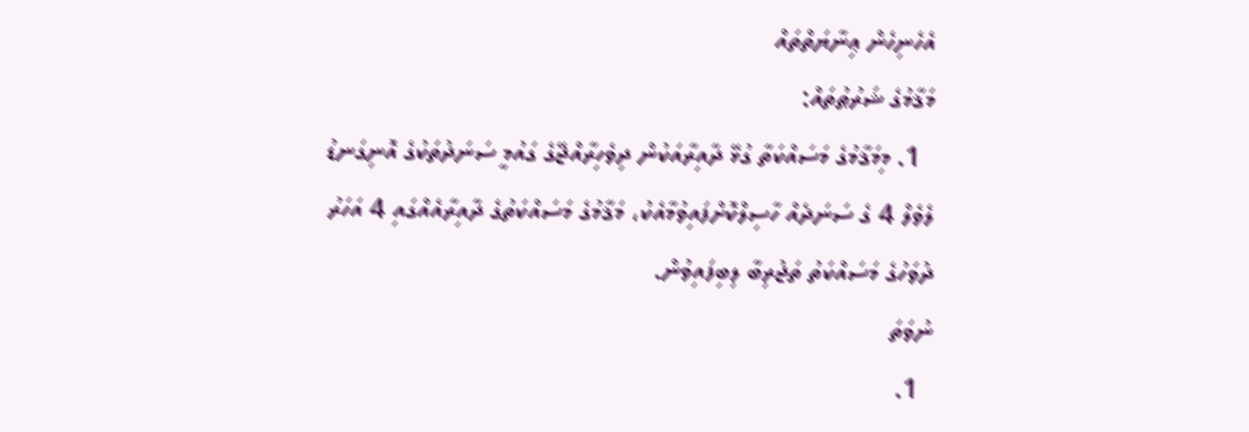އެހެނިހެން ޢިނާޔަތްތައް
މަޤާމުގެ ޝަރުޠުތައް:
  1. މިމަޤާމުގެ މަސައްކަތާ ގުޅޭ ދާއިރާއަކުން ދިވެހިރާއްޖޭގެ ގައުމީ ސަނަދުތަކުގެ އޮނިގަނޑު ލެވެލް 4 ގެ ސަނަދެއް ހާސިލްކޮށްފައިވުމާއެކު، މަޤާމުގެ މަސައްކަތުގެ ދާއިރާއެއްގައި 4 އަހަރު ދުވަހުގެ މަސައްކަތު ތަޖުރިބާ ލިބިފައިވުން.
ނުވަތަ
  1.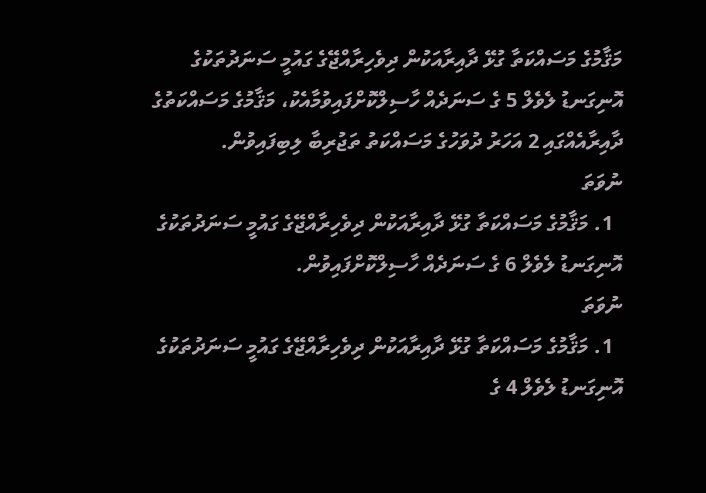މަޤާމުގެ މަސައްކަތާ ގުޅޭ ދާއިރާއަކުން ދިވެހިރާއްޖޭގެ ގައުމީ ސަނަދުތަކުގެ އޮނިގަނޑު ލެވެލް 5 ގެ ސަނަދެއް ހާސިލްކޮށްފައިވުމާއެކު، މަޤާމުގެ މަސައްކަތުގެ ދާއިރާއެއްގައި 2 އަހަރު ދުވަހުގެ މަސައްކަތު ތަޖުރިބާ ލިބިފައިވުން.
ނުވަތަ
  1. މަޤާމުގެ މަސައްކަތާ ގުޅޭ ދާއިރާއަކުން ދިވެހިރާއްޖޭގެ ގައުމީ ސަނަދުތަކުގެ އޮނިގަނޑު ލެވެލް 6 ގެ ސަނަދެއް ހާސިލްކޮށްފައިވުން.
ނުވަތަ
  1. މަޤާމުގެ މަސައްކަތާ ގުޅޭ ދާއިރާއަކުން ދިވެހިރާއްޖޭގެ ގައުމީ ސަނަދުތަކުގެ އޮނިގަނޑު ލެވެލް 4 ގެ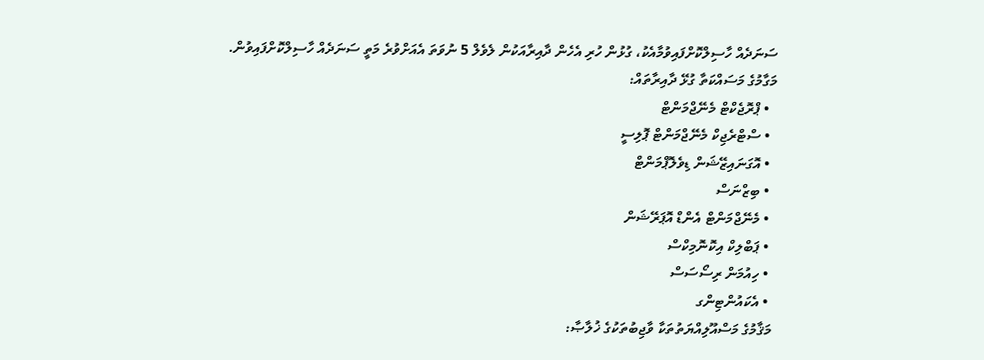ސަނަދެއް ހާސިލްކޮށްފައިވުމާއެކު، ގުޅުން ހުރި އެހެން ދާއިރާއަކުން ލެވެލް 5 ނުވަތަ އެއަށްވުރެ މަތީ ސަނަދެއް ހާސިލްކޮށްފައިވުން.
މަގާމުގެ މަސައްކަތާ ގުޅޭ ދާއިރާތައް:
  • ޕްރޮޖެކްޓް މެނޭޖްމަންޓް
  • ސްޓްރެޖިކް މެނޭޖްމަންޓް ޕޮލިސީ
  • އޮގަނައިޒޭޝަން ޑިވެލޮޕްމަންޓް
  • ބިޒްނަސް
  • މެނޭޖްމަންޓް އެންޑް އޮޕަރޭޝަން
  • ޕަބްލިކް އިކޮނޮމިކްސް
  • ހިއުމަން ރިސޯސަސް
  • އެކައުންޓިންގ
 މަޤާމުގެ މަސްއޫލިއްޔަތުތަކާ ވާޖިބުތަކުގެ ޚުލާޞާ: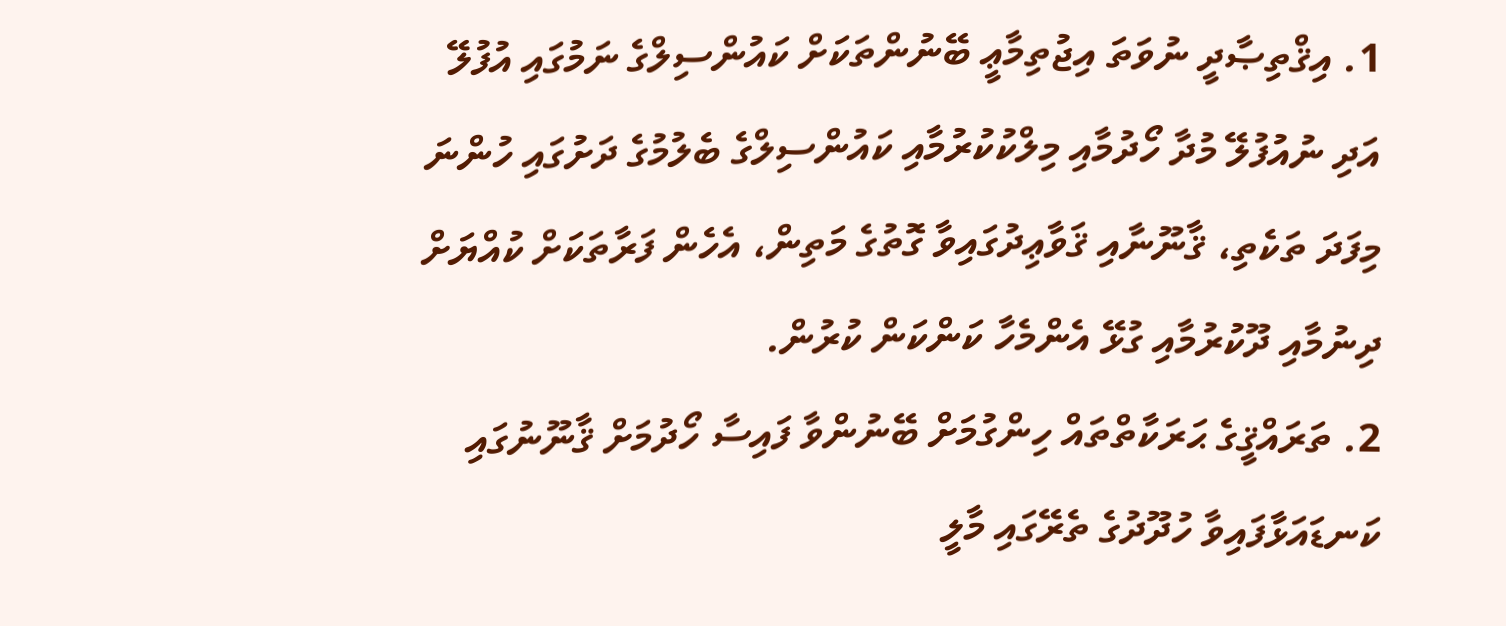1. އިޤްތިޞާދީ ނުވަތަ އިޖުތިމާޢީ ބޭނުންތަކަށް ކައުންސިލްގެ ނަމުގައި އުފުލޭ އަދި ނުއުފުލޭ މުދާ ހޯދުމާއި މިލްކުކުރުމާއި ކައުންސިލްގެ ބެލުމުގެ ދަށުގައި ހުންނަ މިފަދަ ތަކެތި، ޤާނޫނާއި ޤަވާޢިދުގައިވާ ގޮތުގެ މަތިން، އެހެން ފަރާތަކަށް ކުއްޔަށް ދިނުމާއި ދޫކުރުމާއި ގުޅޭ އެންމެހާ ކަންކަން ކުރުން.
2. ތަރައްޤީގެ ޙަރަކާތްތައް ހިންގުމަށް ބޭނުންވާ ފައިސާ ހޯދުމަށް ޤާނޫނުގައި ކަނޑައަޅާފައިވާ ހުދޫދުގެ ތެރޭގައި މާލީ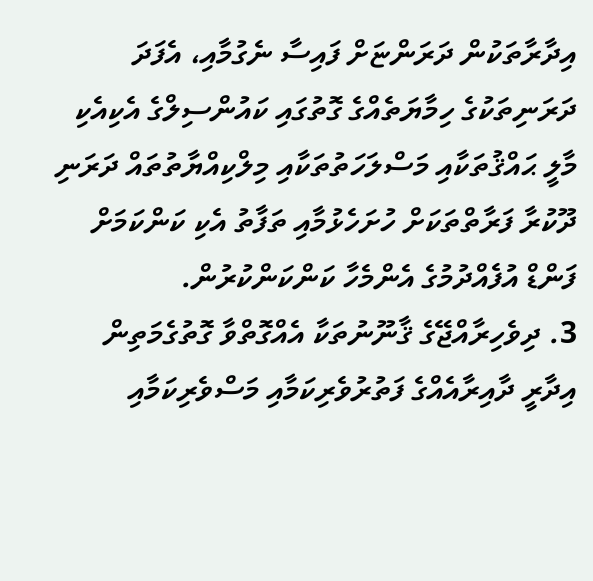އިދާރާތަކުން ދަރަންޏަށް ފައިސާ ނެގުމާއި، އެފަދަ ދަރަނިތަކުގެ ހިމާޔަތެއްގެ ގޮތުގައި ކައުންސިލްގެ އެކިއެކި މާލީ ޙައްޤުތަކާއި މަސްލަހަތުތަކާއި މިލްކިއްޔާތުތައް ދަރަނި ދޫކުރާ ފަރާތްތަކަށް ހުށަހެޅުމާއި ތަފާތު އެކި ކަންކަމަށް ފަންޑް އުފެއްދުމުގެ އެންމެހާ ކަންކަންކުރުން.
3. ދިވެހިރާއްޖޭގެ ޤާނޫނުތަކާ އެއްގޮތްވާ ގޮތުގެމަތިން އިދާރީ ދާއިރާއެއްގެ ފަތުރުވެރިކަމާއި މަސްވެރިކަމާއި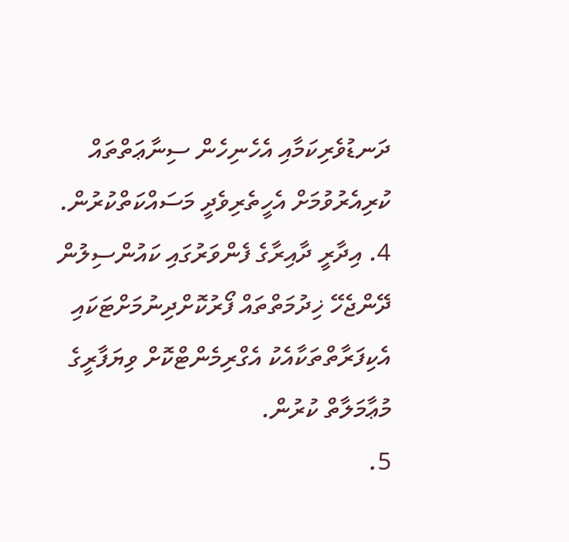ދަނޑުވެރިކަމާއި އެހެނިހެން ސިނާޢަތްތައް ކުރިއެރުވުމަށް އެހީތެރިވެދީ މަސައްކަތްކުރުން.
4. އިދާރީ ދާއިރާގެ ފެންވަރުގައި ކައުންސިލުން ދޭންޖެހޭ ޚިދުމަތްތައް ފޯރުކޮށްދިނުމަށްޓަކައި އެކިފަރާތްތަކާއެކު އެގްރިމެންޓްކޮށް ވިޔަފާރީގެ މުޢާމަލާތް ކުރުން.
5.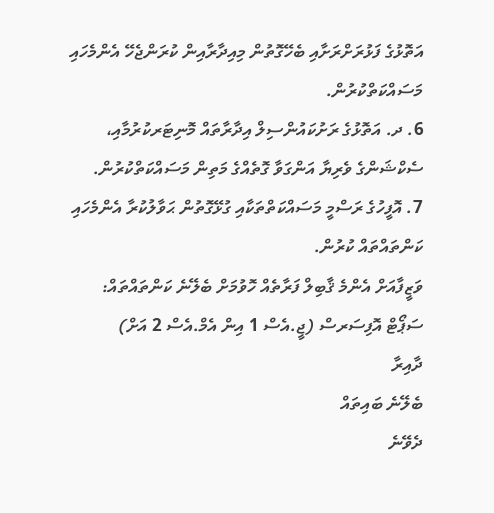އަތޮޅުގެ ފަޅުރަށްރަށާއި ބެހޭގޮތުން މިއިދާރާއިން ކުރަންޖެހޭ އެންމެހައި މަސައްކަތްކުރުން.
6. ދ. އަތޮޅުގެ ރަށުކައުންސިލް އިދާރާތައް މޮނިޓަރކުރުމާއި، ސެކްޝަންގެ ވެރިޔާ އަންގަވާ ގޮތެއްގެ މަތިން މަސައްކަތްކުރުން.
7. އޮފީހުގެ ރަސްމީ މަސައްކަތްތަކާއި ގުޅޭގޮތުން ޙަވާލުކުރާ އެންމެހައި ކަންތައްތައް ކުރުން.
ވަޒީފާއަށް އެންމެ ޤާބިލް ފަރާތެއް ހޮވުމަށް ބެލޭނެ ކަންތައްތައް:
ސަޕޯޓް އޮފިސަރސް (ޖީ.އެސް 1 އިން އެމް.އެސް 2 އަށް)
ދާއިރާ
ބެލޭނެ ބައިތައް
ދެވޭނެ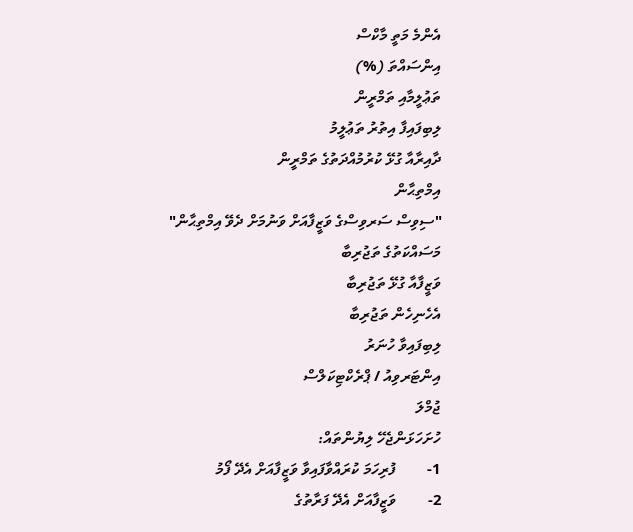އެންމެ މަތީ މާކްސް
އިންސައްތަ (%)
ތަޢުލީމާއި ތަމްރީން
ލިބިފައިފާ އިތުރު ތަޢުލީމު
ދާއިރާއާ ގުޅޭ ކުރުމުއްދަތުގެ ތަމްރީން
އިމްތިޙާން
"ސިވިސް ސަރވިސްގެ ވަޒީފާއަށް ވަނުމަށް ދެވޭ އިމްތިޙާން"
މަސައްކަތުގެ ތަޖުރިބާ
ވަޒީފާއާ ގުޅޭ ތަޖުރިބާ
އެހެނިހެން ތަޖުރިބާ
ލިބިފައިވާ ހުނަރު
އިންޓަރވިއު / ޕްރެކްޓިކަލްސް
ޖުމްލަ
ހުށަހަޅަންޖެހޭ ލިޔުންތައް:
1-        ފުރިހަމަ ކުރައްވާފައިވާ ވަޒީފާއަށް އެދޭ ފޯމު
2-        ވަޒީފާއަށް އެދޭ ފަރާތުގެ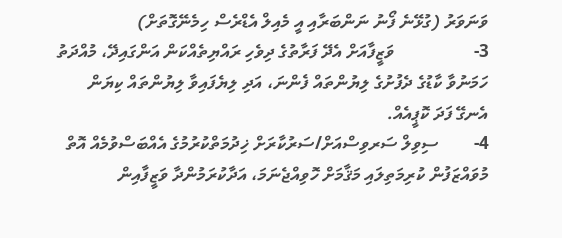ވަނަވަރު (ގުޅޭނެ ފޯނު ނަންބަރާއި އީ މެއިލް އެޑްރެސް ހިމެނޭގޮތަށް)
3-                  ވަޒީފާއަށް އެދޭ ފަރާތުގެ ދިވެހި ރައްޔިތެއްކަން އަންގައިދޭ، މުއްދަތު ހަމަނުވާ ކާޑުގެ ދެފުށުގެ ލިޔުންތައް ފެންނަ، އަދި ލިޔެފައިވާ ލިޔުންތައް ކިޔަން އެނގޭ ފަދަ ކޮޕީއެއް.
4-        ސިވިލް ސަރވިސްއަށް/ސަރުކާރަށް ޚިދުމަތްކުރުމުގެ އެއްބަސްވުމެއް އޮތް މުވައްޒަފުން ކުރިމަތިލައި މަޤާމަށް ހޮވިއްޖެނަމަ، އަދާކުރަމުންދާ ވަޒީފާއިން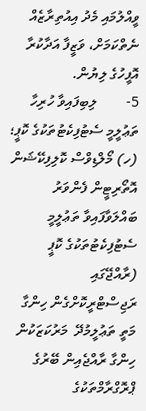ވީއްލުމައި މެދު އިއުތިރާޒެއް ނެތްކަމަށް، ވަޒީފާ އަދާކުރާ އޮފީހުގެ ލިޔުން.
5-        ލިބިފައިވާ ހުރިހާ ތަޢުލީމީ ސެޓުފިކެޓުތަކުގެ ކޮޕީ؛
(ހ) މޯލްޑިވްސް ކޮލިފިކޭޝަން އޮތޯރިޓީން ފެންވަރު ބައްލަވާފައިވާ ތަޢުލީމީ  ސެޓުފިކެޓުތަކުގެ ކޮޕީ    (ރާއްޖޭގައި ރަޖިސްޓްރީކޮށްގެން ހިންގާ މަތީ ތަޢުލީމުދޭ  މަރުކަޒަކުން ހިންގާ ރާއްޖެއިން ބޭރުގެ ޕްރޮގްރާމްތަކުގެ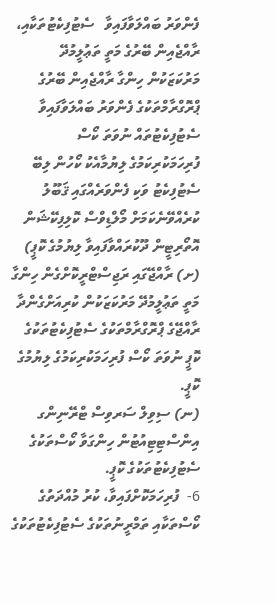ފެންވަރު ބައްލަވާފައިވާ   ސެޓުފިކެޓުތަކާއި، ރާއްޖެއިން ބޭރުގެ މަތީ ތަޢުލީމުދޭ މަރުކަޒަކުން ހިންގާ ރާއްޖެއިން ބޭރުގެ ޕްރޮގްރާމްތަކުގެ ފެންވަރު ބައްލަވާފައިވާ ސެޓުފިކެޓުތައް ނުވަތަ ކޯސް ފުރިހަމަކުރިކަމުގެ ލިޔުމާއެކު ކޯހުން ލިބޭ ސެޓުފިކެޓު ވަކި ފެންވަރެއްގައި ޤަބޫލު ކުރެއްވޭނެކަމަށް މޯލްޑިވްސް ކޮލިފިކޭޝަން އޮތޯރިޓީން ދޫކުރައްވާފައިވާ ލިޔުމުގެ ކޮޕީ)
(ށ) ރާއްޖޭގައި ރަޖިސްޓްރީކޮށްގެން ހިންގާ މަތީ ތަޢުލީމުދޭ މަރުކަޒަކުން ކުރިއަށްގެންދާ ރާއްޖޭގެ ޕްރޮގްރާމްތަކުގެ ސެޓުފިކެޓުތަކުގެ ކޮޕީ ނުވަތަ ކޯސް ފުރިހަމަކުރިކަމުގެ ލިޔުމުގެ ކޮޕީ.
(ނ) ސިވިލް ސަރވިސް ޓްރޭނިންގ އިންސްޓިޓިއުޓުން ހިންގަވާ ކޯސްތަކުގެ ސެޓުފިކެޓުތަކުގެ ކޮޕީ.
6-  ފުރިހަމަކޮށްފައިވާ، ކުރު މުއްދަތުގެ ކޯސްތަކާއި ތަމްރީނުތަކުގެ ސެޓުފިކެޓުތަކުގެ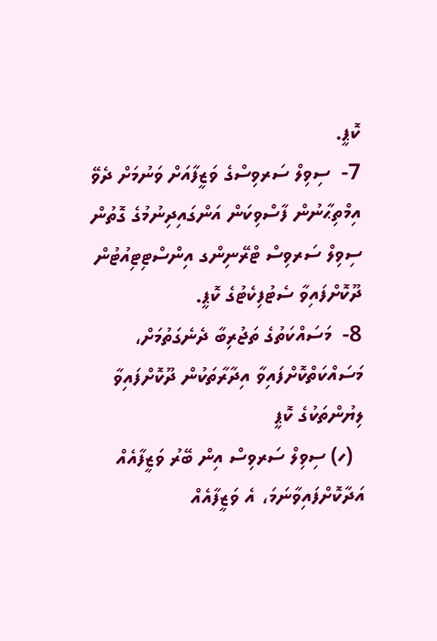ކޮޕީ.
7-  ސިވިލް ސަރވިސްގެ ވަޒީފާއަށް ވަނުމަށް ދެވޭ އިމްތިޙާނުން ފާސްވިކަން އަންގައިދިނުމުގެ ގޮތުން ސިވިލް ސަރވިސް ޓްރޭނިންގ އިންސްޓިޓިއުޓުން ދޫކޮށްފައިވާ ސެޓުފިކެޓުގެ ކޮޕީ.
8-  މަސައްކަތުގެ ތަޖުރިބާ ދެނެގަތުމަށް، މަސައްކަތްކޮށްފައިވާ އިދާރާތަކުން ދޫކޮށްފައިވާ ލިޔުންތަކުގެ ކޮޕީ
  (ހ) ސިވިލް ސަރވިސް އިން ބޭރު ވަޒީފާއެއް އަދާކޮށްފައިވާނަމަ، އެ ވަޒީފާއެއް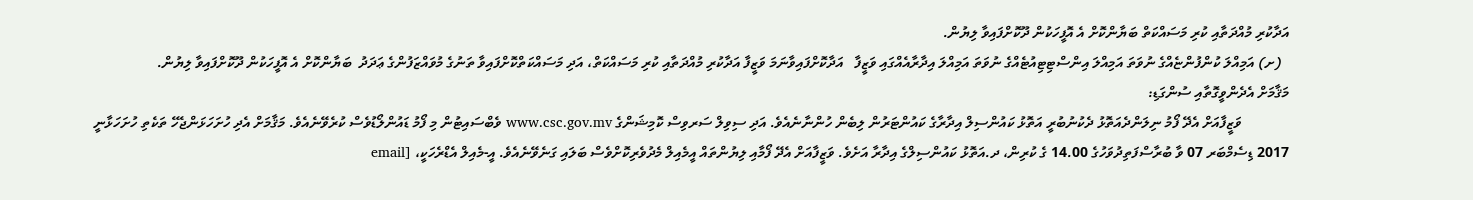އަދާކުރި މުއްދަތާއި ކުރި މަސައްކަތް ބަޔާންކޮށް އެ އޮފީހަކުން ދޫކޮށްފައިވާ ލިޔުން.
  (ށ) އަމިއްލަ ކުންފުންޏެއްގެ ނުވަތަ އަމިއްލަ އިންސްޓިޓިއުޓެއްގެ ނުވަތަ އަމިއްލަ އިދާރާއެއްގައި ވަޒީފާ   އަދާކޮށްފައިވާނަމަ ވަޒީފާ އަދާކުރި މުއްދަތާއި ކުރި މަސައްކަތް، އަދި މަސައްކަތްކޮށްފައިވާ ތަނުގެ މުވައްޒަފުންގެ ޢަދަދު  ބަޔާންކޮށް އެ އޮފީހަކުން ދޫކޮށްފައިވާ ލިޔުން.
މަޤާމަށް އެދެންވީގޮތާއި ސުންގަޑި:
             ވަޒީފާއަށް އެދޭ ފޯމު ނިލަންދެއަތޮޅު ދެކުނުބުރީ އަތޮޅު ކައުންސިލް އިދާރާގެ ކައުންޓަރުން ލިބެން ހުންނާނެއެވެ. އަދި ސިވިލް ސަރވިސް ކޮމިޝަންގެ www.csc.gov.mv ވެބްސައިޓުން މި ފޯމު ޑައުންލޯޑުވެސް ކުރެވޭނެއެވެ. މަޤާމަށް އެދި ހުށަހަޅަންޖެހޭ ތަކެތި ހުށަހަޅާނީ 2017 ޑިސެމްބަރ 07 ވާ ބުރާސްފަތިދުވަހުގެ 14.00 ގެ ކުރިން، ދ.އަތޮޅު ކައުންސިލްގެ އިދާރާ އަށެވެ. ވަޒީފާއަށް އެދޭ ފޯމާއި ލިޔުންތައް އީމެއިލް މެދުވެރިކޮށްވެސް ބަލައި ގަނެވޭނެއެވެ. އީ-މެއިލް އެޑްރެހަކީ، [email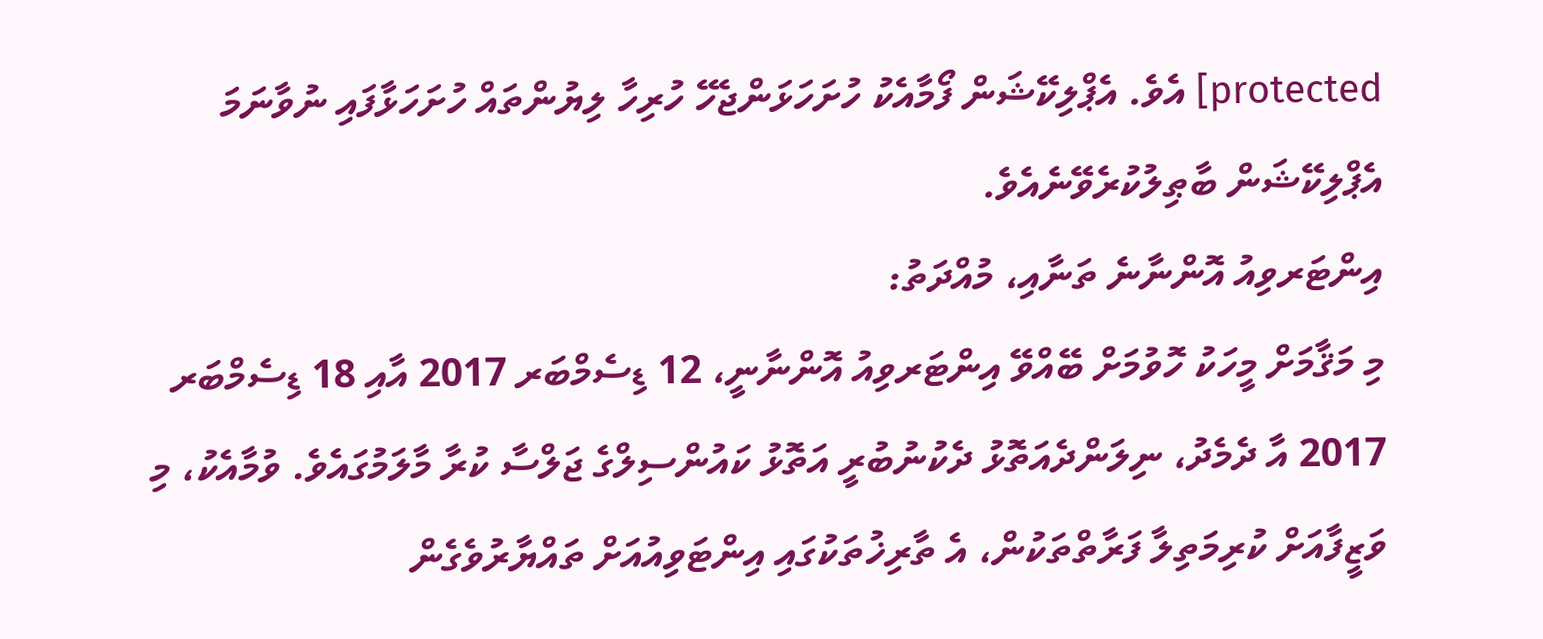protected] އެވެ. އެޕްލިކޭޝަން ފޯމާއެކު ހުށަހަޅަންޖެހޭ ހުރިހާ ލިޔުންތައް ހުށަހަޅާފައި ނުވާނަމަ އެޕްލިކޭޝަން ބާޠިލުކުރެވޭނެއެވެ.
އިންޓަރވިއު އޮންނާނެ ތަނާއި، މުއްދަތު:
މި މަޤާމަށް މީހަކު ހޮވުމަށް ބޭއްވޭ އިންޓަރވިއު އޮންނާނީ، 12 ޑިސެމްބަރ 2017 އާއި 18 ޑިސެމްބަރ 2017 އާ ދެމެދު، ނިލަންދެއަތޮޅު ދެކުނުބުރީ އަތޮޅު ކައުންސިލްގެ ޖަލްސާ ކުރާ މާލަމުގައެވެ. ވުމާއެކު، މި ވަޒީފާއަށް ކުރިމަތިލާ ފަރާތްތަކުން، އެ ތާރިޚުތަކުގައި އިންޓަވިއުއަށް ތައްޔާރުވެގެން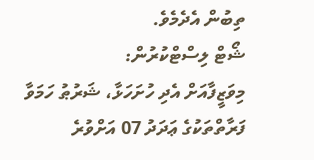ތިބުން އެދެމެވެ.
ޝޯޓް ލިސްޓްކުރުން:
މިވަޒީފާއަށް އެދި ހުށަހަޅާ، ޝަރުޠު ހަމަވާ ފަރާތްތަކުގެ ޢަދަދު 07 އަށްވުރެ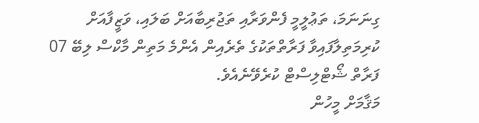ގިނަނަމަ، ތަޢުލީމީ ފެންވަރާއި ތަޖުރިބާއަށް ބަލައި، ވަޒީފާއަށް ކުރިމަތިލާފައިވާ ފަރާތްތަކުގެ ތެރެއިން އެންމެ މަތިން މާކްސް ލިބޭ 07 ފަރާތް ޝޯޓްލިސްޓް ކުރެވޭނެއެވެ.
މަޤާމަށް މީހުން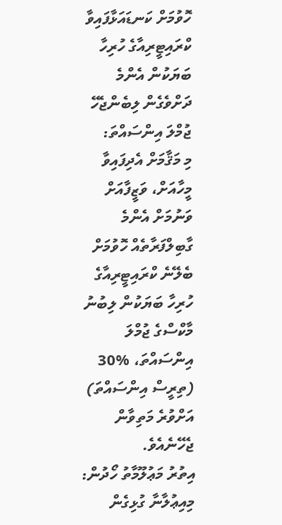ހޮވުމަށް ކަނޑައަޅާފައިވާ ކްރައިޓީރިއާގެ ހުރިހާ ބަޔަކުން އެންމެ ދަށްވެގެން ލިބެންޖެހޭ ޖުމްލަ އިންސައްތަ:
މި މަޤާމަށް އެދިފައިވާ މީހާއަށް، ވަޒީފާއަށް ވަނުމަށް އެންމެ ގާބިލްފަރާތެއް ހޮވުމަށް ބެލޭނެ ކްރައިޓީރިއާގެ ހުރިހާ ބަޔަކުން ލިބުނު މާކްސްގެ ޖުމްލަ އިންސައްތަ، %30 (ތިރީސް އިންސައްތަ) އަށްވުރެ މަތިވާން ޖެހޭނެއެވެ.
އިތުރު މަޢުލޫމާތު ހޯދުން:
މިއިޢުލާނާ ގުޅިގެން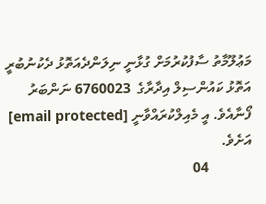މަޢުލޫމާތު ސާފުކުރުމަށް ގުޅާނީ ނިލަންދެއަތޮޅު ދެކުނުބުރީ އަތޮޅު ކައުންސިލް އިދާރާގެ  6760023 ނަންބަރު ފޯނާއެވެ. އީ މެއިލްކުރައްވާނީ [email protected] އަށެވެ.
            04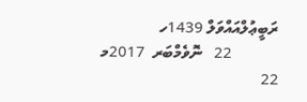ރަބީޢުލްއައްވަލް 1439ހ
            22   ނޮވެމްބަރ  2017މ
22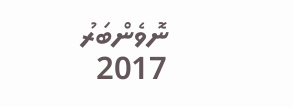ނޮވެންބަރު 2017